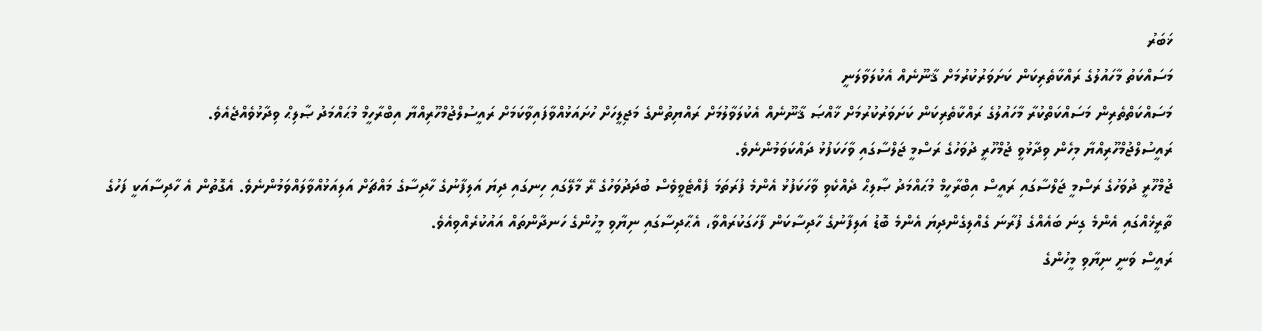ޚަބަރު
މަސައްކަތު މާހައުލުގެ ރައްކާތެރިކަން ކަށަވަރުކުރުމަށް ޤާނޫނެއް އެކުލަވާލަނީ
މަސައްކަތްތެރިން މަސައްކަތްކުރާ މާހައުލުގެ ރައްކާތެރިކަން ކަށަވަރުކުރުމަށް ޚާއްޞަ ޤާނޫނެއް އެކުލަވާލުމަށް ރައްޔިތުންގެ މަޖިލީހަށް ހުށައަޅުއްވާފައިވާކަމަށް ރައީސުލްޖުމްހޫރިއްޔާ އިބްރާހީމް މުޙައްމަދު ޞާލިޙް ވިދާޅުވެއްޖެއެވެ.
ރައީސުލްޖުމްހޫރިއްޔާ މިހެން ވިދާޅުވީ ޖުމްހޫރީ ދުވަހުގެ ރަސްމީ ޖަލްސާގައި ވާހަކަފުޅު ދައްކަވަމުންނެވެ.
ޖުމްހޫރީ ދުވަހުގެ ރަސްމީ ޖަލްސާގައި ރައީސް އިބްރާހީމް މުޙައްމަދު ޞާލިޙް ދެއްކެވި ވާހަކަފުޅު އެންމެ ފުރަތަމަ ފެއްޓެވީވެސް ބުދަދުވަހުގެ ރޭ މާލޭގައި ހިނގައި ދިޔަ އަލިފާނުގެ ހާދިސާގެ މައްޗަށް އަލިއަޅުއްވާލައްވަމުންނެވެ. އެގޮތުން އެ ހާދިސާއަކީ ފަހުގެ ތާރީޚެއްގައި އެންމެ ގިނަ ބައެއްގެ ފުރާނަ ގެއްލިގެންދިޔަ އެންމެ ބޮޑު އަލިފާނުގެ ހާދިސާކަން ފާހަގަކުރައްވާ، އެޙާދިސާގައި ނިޔާވި މީހުންގެ ހަނދާންތައް އައުކުރެއްވިއެވެ.
ރައީސް ވަނީ ނިޔާވި މީހުންގެ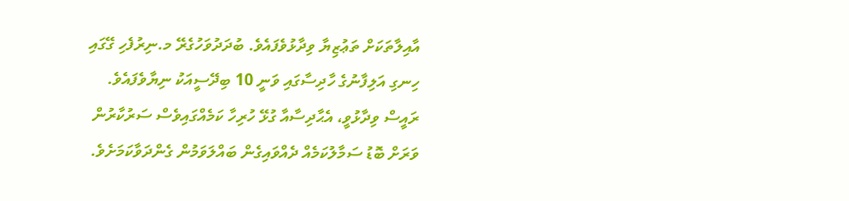އާއިލާތަކަށް ތަޢުޒިޔާ ވިދާޅުވެފައެވެ. ބުދަދުވަހުގެރޭ މ.ނިރުފެހި ގޭގައި ހިނގި އަލިފާނުގެ ހާދިސާގައި ވަނީ 10 ބިދޭސީއަކު ނިޔާވެފައެވެ. ރައީސް ވިދާޅުވީ، އެޙާދިސާއާ ގުޅޭ ހުރިހާ ކަމެއްގައިވެސް ސަރުކާރުން ވަރަށް ބޮޑު ސަމާލުކަމެއް ދެއްވައިގެން ބައްލަވަމުން ގެންދަވާކަމަށެވެ.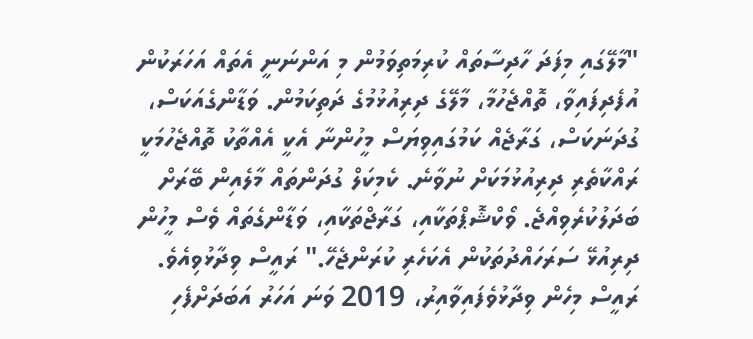"މާލޭގައި މިފަދަ ހާދިސާތައް ކުރިމަތިވަމުން މި އަންނަނީ އެތައް އަހަރަކުން އުފެދިފައިވާ، ތޮއްޖެހުމާ، މާލޭގެ ދިރިއުޅުމުގެ ދަތިކަމުން. ވަޑާންގެއަކަސް، ގުދަނަކަސް، ގަރާޖެއް ކަމުގައިވިޔަސް މީހުންނާ އެކީ އެއްތާކު ތޮއްޖެހުމަކީ ރައްކާތެރި ދިރިއުޅުމަކަށް ނުވާނެ. ކެމިކަލް ގުދަންތައް މާލެއިން ބޭރަށް ބަދަލުކުރެވިއްޖެ. ވޯކްޝޮޕްތަކާއި، ގަރާޖްތަކާއި، ވަޑާންގެތައް ވެސް މީހުން ދިރިއުޅޭ ސަރަހައްދުތަކުން އެކަހެރި ކުރަންޖެހޭ." ރައީސް ވިދާޅުވިއެވެ.
ރައީސް މިހެން ވިދާޅުވެފައިވާއިރު، 2019 ވަނަ އަހަރު އަބަދަށްފެހި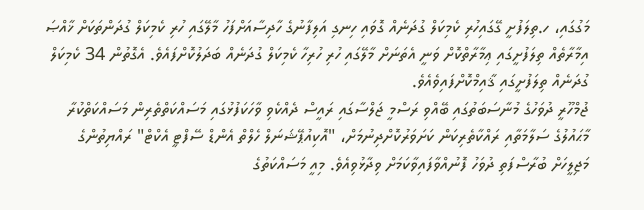މަގުގައި، ހ.ތިލަފުށީ ގޭގައިހުރި ކެމިކަލް ގުދަނެއް ގޮވައި ހިނގި އަލިފާނުގެ ހާދިސާއަށްފަހު މާލޭގައި ހުރި ކެމިކަލް ގުދަންތަކަށް ޚާއްޞަ އިމާރާތެއް ތިލަފުށީގައި ޢިމާރާތްކޮށް ވަނީ އެތަނަށް މާލޭގައި ހުރި ހުރިހާ ކެމިކަލް ގުދަނެއް ބަދަލުކޮށްފައެވެ. އެގޮތުން 34 ކެމިކަލް ގުދަނެއް ތިލަފުށީގައި ޤާއިމްކޮށްފައިވެއެވެ.
ޖުމްހޫރީ ދުވަހުގެ މުނާސަބަތުގައި ބޭއްވި ރަސްމީ ޖަލްސާގައި ރައީސް ދެއްކެވި ވާހަކަފުޅުގައި މަސައްކަތްތެރިން މަސައްކަތްކުރާ މާޙައުލުގެ ސަލާމަތާއި ރައްކާތެރިކަން ކަށަވަރުކޮށްދިނުމަށް، "އޮކިއުޕޭޝަނަލް ހެލްތް އެންޑް ސޭފްޓީ އެކްޓް" ރައްޔިތުންގެ މަޖިލީހަށް ބުރާސްފަތި ދުވަހު ފޮނުއްވާފައިވާކަމަށް ވިދާޅުވިއެވެ. މިއީ މަސައްކަތުގެ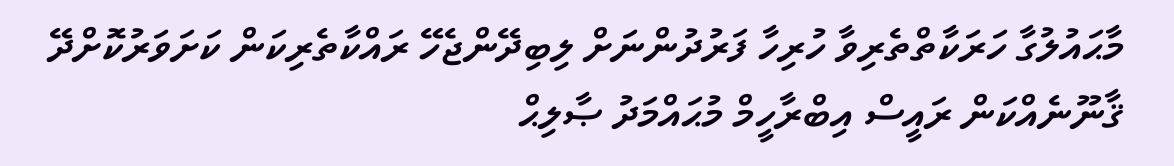މާޙައުލުގާ ހަރަކާތްތެރިވާ ހުރިހާ ފަރުދުންނަށް ލިބިދޭންޖެހޭ ރައްކާތެރިކަން ކަށަވަރުކޮށްދޭ ޤާނޫނެއްކަން ރައީސް އިބްރާހީމް މުޙައްމަދު ޞާލިޙް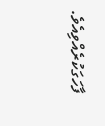ފާހަގަކުރެއްވިއެވެ.